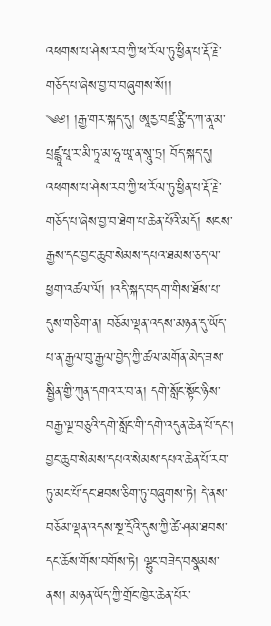འཕགས་པ་ཤེས་རབ་ཀྱི་ཕ་རོལ་ཏུ་ཕྱིན་པ་རྡོ་རྗེ་གཅོད་པ་ཞེས་བྱ་བ་བཞུགས་སོ།།
༄༅། །རྒྱ་གར་སྐད་དུ། ཨཱརྱ་བཛྲ་ཙྪི་ད་ཀ་ནཱ་མ་པྲཛྙཱ་པཱ་ར་མི་ཏཱ་མ་ཧཱ་ཡཱ་ན་སཱུ་ཏྲ། བོད་སྐད་དུ། འཕགས་པ་ཤེས་རབ་ཀྱི་ཕ་རོལ་ཏུ་ཕྱིན་པ་རྡོ་རྗེ་གཅོད་པ་ཞེས་བྱ་བ་ཐེག་པ་ཆེན་པོའི་མདོ། སངས་རྒྱས་དང་བྱང་ཆུབ་སེམས་དཔའ་ཐམས་ཅད་ལ་ཕྱག་འཚལ་ལོ། །འདི་སྐད་བདག་གིས་ཐོས་པ་དུས་གཅིག་ན། བཅོམ་ལྡན་འདས་མཉན་དུ་ཡོད་པ་ན་རྒྱལ་བུ་རྒྱལ་བྱེད་ཀྱི་ཚལ་མགོན་མེད་ཟས་སྦྱིན་གྱི་ཀུན་དགའ་ར་བ་ན། དགེ་སློང་སྟོང་ཉིས་བརྒྱ་ལྔ་བཅུའི་དགེ་སློང་གི་དགེ་འདུན་ཆེན་པོ་དང། བྱང་ཆུབ་སེམས་དཔའ་སེམས་དཔའ་ཆེན་པོ་རབ་ཏུ་མང་པོ་དང་ཐབས་ཅིག་ཏུ་བཞུགས་ཏེ། དེ་ནས་བཅོམ་ལྡན་འདས་སྔ་དྲོའི་དུས་ཀྱི་ཚེ་ཤམ་ཐབས་དང་ཆོས་གོས་བགོས་ཏེ། ལྷུང་བཟེད་བསྣམས་ནས། མཉན་ཡོད་ཀྱི་གྲོང་ཁྱེར་ཆེན་པོར་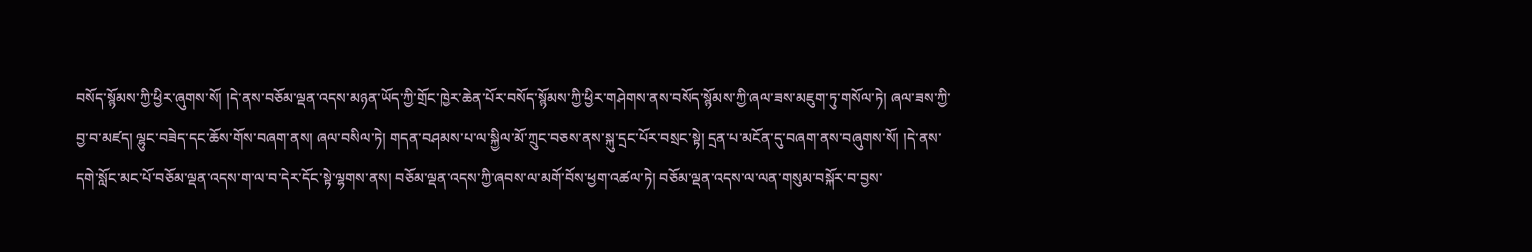བསོད་སྙོམས་ཀྱི་ཕྱིར་ཞུགས་སོ། །དེ་ནས་བཅོམ་ལྡན་འདས་མཉན་ཡོད་ཀྱི་གྲོང་ཁྱེར་ཆེན་པོར་བསོད་སྙོམས་ཀྱི་ཕྱིར་གཤེགས་ནས་བསོད་སྙོམས་ཀྱི་ཞལ་ཟས་མཇུག་ཏུ་གསོལ་ཏེ། ཞལ་ཟས་ཀྱི་བྱ་བ་མཛད། ལྷུང་བཟེད་དང་ཆོས་གོས་བཞག་ནས། ཞལ་བསིལ་ཏེ། གདན་བཤམས་པ་ལ་སྐྱིལ་མོ་ཀྲུང་བཅས་ནས་སྐུ་དྲང་པོར་བསྲང་སྟེ། དྲན་པ་མངོན་དུ་བཞག་ནས་བཞུགས་སོ། །དེ་ནས་དགེ་སློང་མང་པོ་བཅོམ་ལྡན་འདས་ག་ལ་བ་དེར་དོང་སྟེ་ལྷགས་ནས། བཅོམ་ལྡན་འདས་ཀྱི་ཞབས་ལ་མགོ་བོས་ཕྱག་འཚལ་ཏེ། བཅོམ་ལྡན་འདས་ལ་ལན་གསུམ་བསྐོར་བ་བྱས་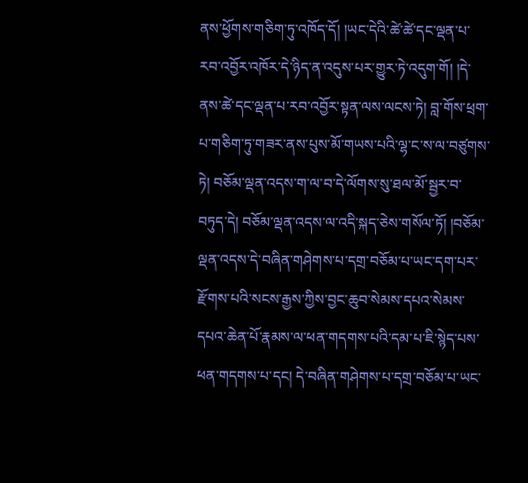ནས་ཕྱོགས་གཅིག་ཏུ་འཁོད་དོ། །ཡང་དེའི་ཚེ་ཚེ་དང་ལྡན་པ་རབ་འབྱོར་འཁོར་དེ་ཉིད་ན་འདུས་པར་གྱུར་ཏེ་འདུག་གོ། །དེ་ནས་ཚེ་དང་ལྡན་པ་རབ་འབྱོར་སྟན་ལས་ལངས་ཏེ། བླ་གོས་ཕྲག་པ་གཅིག་ཏུ་གཟར་ནས་པུས་མོ་གཡས་པའི་ལྷ་ང་ས་ལ་བཙུགས་ཏེ། བཅོམ་ལྡན་འདས་ག་ལ་བ་དེ་ལོགས་སུ་ཐལ་མོ་སྦྱར་བ་བཏུད་དེ། བཅོམ་ལྡན་འདས་ལ་འདི་སྐད་ཅེས་གསོལ་ཏོ། །བཅོམ་ལྡན་འདས་དེ་བཞིན་གཤེགས་པ་དགྲ་བཅོམ་པ་ཡང་དག་པར་རྫོགས་པའི་སངས་རྒྱས་ཀྱིས་བྱང་ཆུབ་སེམས་དཔའ་སེམས་དཔའ་ཆེན་པོ་རྣམས་ལ་ཕན་གདགས་པའི་དམ་པ་ཇི་སྙེད་པས་ཕན་གདགས་པ་དང། དེ་བཞིན་གཤེགས་པ་དགྲ་བཅོམ་པ་ཡང་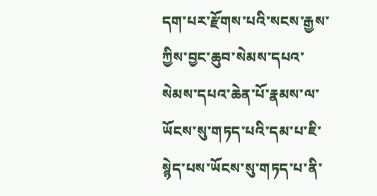དག་པར་རྫོགས་པའི་སངས་རྒྱས་ཀྱིས་བྱང་ཆུབ་སེམས་དཔའ་སེམས་དཔའ་ཆེན་པོ་རྣམས་ལ་ཡོངས་སུ་གཏད་པའི་དམ་པ་ཇི་སྙེད་པས་ཡོངས་སུ་གཏད་པ་ནི་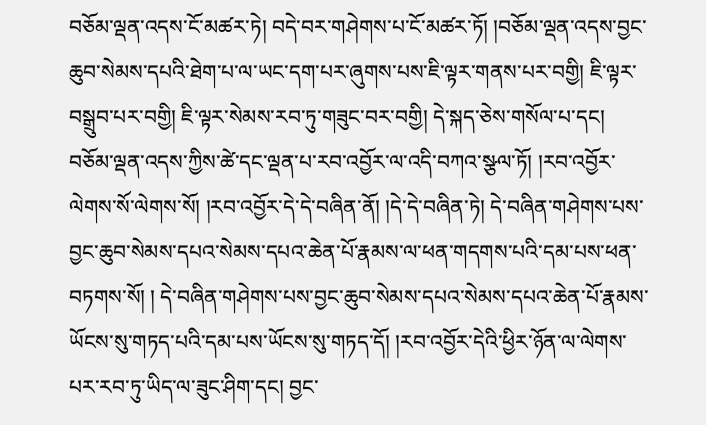བཅོམ་ལྡན་འདས་ངོ་མཚར་ཏེ། བདེ་བར་གཤེགས་པ་ངོ་མཚར་ཏོ། །བཅོམ་ལྡན་འདས་བྱང་ཆུབ་སེམས་དཔའི་ཐེག་པ་ལ་ཡང་དག་པར་ཞུགས་པས་ཇི་ལྟར་གནས་པར་བགྱི། ཇི་ལྟར་བསྒྲུབ་པར་བགྱི། ཇི་ལྟར་སེམས་རབ་ཏུ་གཟུང་བར་བགྱི། དེ་སྐད་ཅེས་གསོལ་པ་དང། བཅོམ་ལྡན་འདས་ཀྱིས་ཚེ་དང་ལྡན་པ་རབ་འབྱོར་ལ་འདི་བཀའ་སྩལ་ཏོ། །རབ་འབྱོར་ལེགས་སོ་ལེགས་སོ། །རབ་འབྱོར་དེ་དེ་བཞིན་ནོ། །དེ་དེ་བཞིན་ཏེ། དེ་བཞིན་གཤེགས་པས་བྱང་ཆུབ་སེམས་དཔའ་སེམས་དཔའ་ཆེན་པོ་རྣམས་ལ་ཕན་གདགས་པའི་དམ་པས་ཕན་བཏགས་སོ། ། དེ་བཞིན་གཤེགས་པས་བྱང་ཆུབ་སེམས་དཔའ་སེམས་དཔའ་ཆེན་པོ་རྣམས་ཡོངས་སུ་གཏད་པའི་དམ་པས་ཡོངས་སུ་གཏད་དོ། །རབ་འབྱོར་དེའི་ཕྱིར་ཉོན་ལ་ལེགས་པར་རབ་ཏུ་ཡིད་ལ་ཟུང་ཤིག་དང། བྱང་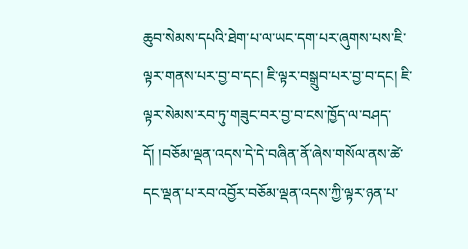ཆུབ་སེམས་དཔའི་ཐེག་པ་ལ་ཡང་དག་པར་ཞུགས་པས་ཇི་ལྟར་གནས་པར་བྱ་བ་དང། ཇི་ལྟར་བསྒྲུབ་པར་བྱ་བ་དང། ཇི་ལྟར་སེམས་རབ་ཏུ་གཟུང་བར་བྱ་བ་ངས་ཁྱོད་ལ་བཤད་དོ། །བཅོམ་ལྡན་འདས་དེ་དེ་བཞིན་ནོ་ཞེས་གསོལ་ནས་ཚེ་དང་ལྡན་པ་རབ་འབྱོར་བཅོམ་ལྡན་འདས་ཀྱི་ལྟར་ཉན་པ་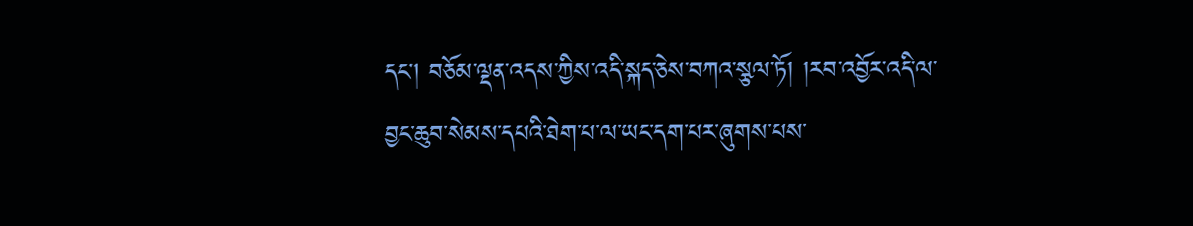དང། བཅོམ་ལྡན་འདས་ཀྱིས་འདི་སྐད་ཅེས་བཀའ་སྩལ་ཏོ། །རབ་འབྱོར་འདི་ལ་བྱང་ཆུབ་སེམས་དཔའི་ཐེག་པ་ལ་ཡང་དག་པར་ཞུགས་པས་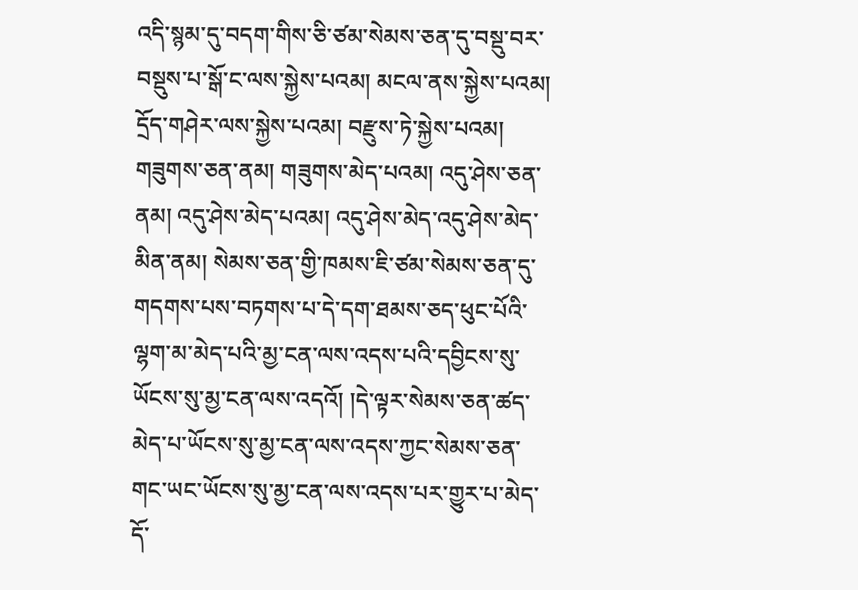འདི་སྙམ་དུ་བདག་གིས་ཅི་ཙམ་སེམས་ཅན་དུ་བསྡུ་བར་བསྡུས་པ་སྒོ་ང་ལས་སྐྱེས་པའམ། མངལ་ནས་སྐྱེས་པའམ། དྲོད་གཤེར་ལས་སྐྱེས་པའམ། བརྫུས་ཏེ་སྐྱེས་པའམ། གཟུགས་ཅན་ནམ། གཟུགས་མེད་པའམ། འདུ་ཤེས་ཅན་ནམ། འདུ་ཤེས་མེད་པའམ། འདུ་ཤེས་མེད་འདུ་ཤེས་མེད་མིན་ནམ། སེམས་ཅན་གྱི་ཁམས་ཇི་ཙམ་སེམས་ཅན་དུ་གདགས་པས་བཏགས་པ་དེ་དག་ཐམས་ཅད་ཕུང་པོའི་ལྷག་མ་མེད་པའི་མྱ་ངན་ལས་འདས་པའི་དབྱིངས་སུ་ཡོངས་སུ་མྱ་ངན་ལས་འདའོ། །དེ་ལྟར་སེམས་ཅན་ཚད་མེད་པ་ཡོངས་སུ་མྱ་ངན་ལས་འདས་ཀྱང་སེམས་ཅན་གང་ཡང་ཡོངས་སུ་མྱ་ངན་ལས་འདས་པར་གྱུར་པ་མེད་དོ་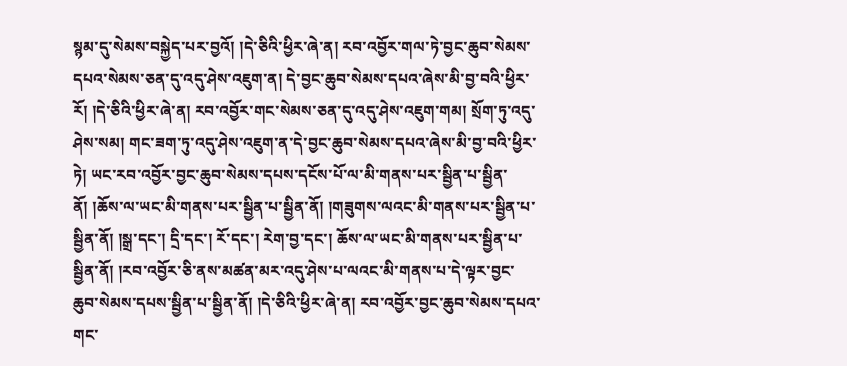སྙམ་དུ་སེམས་བསྐྱེད་པར་བྱའོ། །དེ་ཅིའི་ཕྱིར་ཞེ་ན། རབ་འབྱོར་གལ་ཏེ་བྱང་ཆུབ་སེམས་དཔའ་སེམས་ཅན་དུ་འདུ་ཤེས་འཇུག་ན། དེ་བྱང་ཆུབ་སེམས་དཔའ་ཞེས་མི་བྱ་བའི་ཕྱིར་རོ། །དེ་ཅིའི་ཕྱིར་ཞེ་ན། རབ་འབྱོར་གང་སེམས་ཅན་དུ་འདུ་ཤེས་འཇུག་གམ། སྲོག་ཏུ་འདུ་ཤེས་སམ། གང་ཟག་ཏུ་འདུ་ཤེས་འཇུག་ན་དེ་བྱང་ཆུབ་སེམས་དཔའ་ཞེས་མི་བྱ་བའི་ཕྱིར་ཏེ། ཡང་རབ་འབྱོར་བྱང་ཆུབ་སེམས་དཔས་དངོས་པོ་ལ་མི་གནས་པར་སྦྱིན་པ་སྦྱིན་ནོ། །ཆོས་ལ་ཡང་མི་གནས་པར་སྦྱིན་པ་སྦྱིན་ནོ། །གཟུགས་ལའང་མི་གནས་པར་སྦྱིན་པ་སྦྱིན་ནོ། །སྒྲ་དང་། དྲི་དང་། རོ་དང་། རེག་བྱ་དང་། ཆོས་ལ་ཡང་མི་གནས་པར་སྦྱིན་པ་སྦྱིན་ནོ། །རབ་འབྱོར་ཅི་ནས་མཚན་མར་འདུ་ཤེས་པ་ལའང་མི་གནས་པ་དེ་ལྟར་བྱང་ཆུབ་སེམས་དཔས་སྦྱིན་པ་སྦྱིན་ནོ། །དེ་ཅིའི་ཕྱིར་ཞེ་ན། རབ་འབྱོར་བྱང་ཆུབ་སེམས་དཔའ་གང་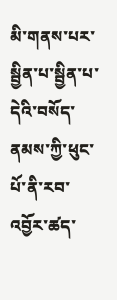མི་གནས་པར་སྦྱིན་པ་སྦྱིན་པ་དེའི་བསོད་ནམས་ཀྱི་ཕུང་པོ་ནི་རབ་འབྱོར་ཚད་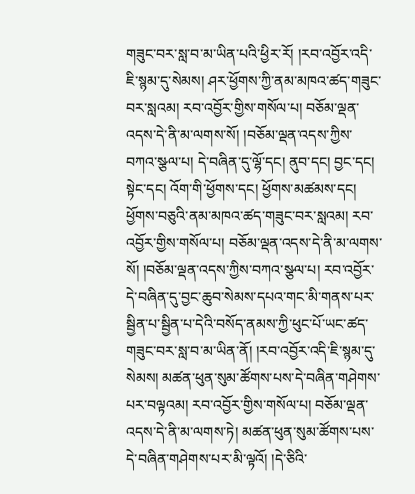གཟུང་བར་སླ་བ་མ་ཡིན་པའི་ཕྱིར་རོ། །རབ་འབྱོར་འདི་ཇི་སྙམ་དུ་སེམས། ཤར་ཕྱོགས་ཀྱི་ནམ་མཁའ་ཚད་གཟུང་བར་སླའམ། རབ་འབྱོར་གྱིས་གསོལ་པ། བཅོམ་ལྡན་འདས་དེ་ནི་མ་ལགས་སོ། །བཅོམ་ལྡན་འདས་ཀྱིས་བཀའ་སྩལ་པ། དེ་བཞིན་དུ་ལྷོ་དང། ནུབ་དང། བྱང་དང། སྟེང་དང། འོག་གི་ཕྱོགས་དང། ཕྱོགས་མཚམས་དང། ཕྱོགས་བཅུའི་ནམ་མཁའ་ཚད་གཟུང་བར་སླའམ། རབ་འབྱོར་གྱིས་གསོལ་པ། བཅོམ་ལྡན་འདས་དེ་ནི་མ་ལགས་སོ། །བཅོམ་ལྡན་འདས་ཀྱིས་བཀའ་སྩལ་པ། རབ་འབྱོར་དེ་བཞིན་དུ་བྱང་ཆུབ་སེམས་དཔའ་གང་མི་གནས་པར་སྦྱིན་པ་སྦྱིན་པ་དེའི་བསོད་ནམས་ཀྱི་ཕུང་པོ་ཡང་ཚད་གཟུང་བར་སླ་བ་མ་ཡིན་ནོ། །རབ་འབྱོར་འདི་ཇི་སྙམ་དུ་སེམས། མཚན་ཕུན་སུམ་ཚོགས་པས་དེ་བཞིན་གཤེགས་པར་བལྟའམ། རབ་འབྱོར་གྱིས་གསོལ་པ། བཅོམ་ལྡན་འདས་དེ་ནི་མ་ལགས་ཏེ། མཚན་ཕུན་སུམ་ཚོགས་པས་དེ་བཞིན་གཤེགས་པར་མི་ལྟའོ། །དེ་ཅིའི་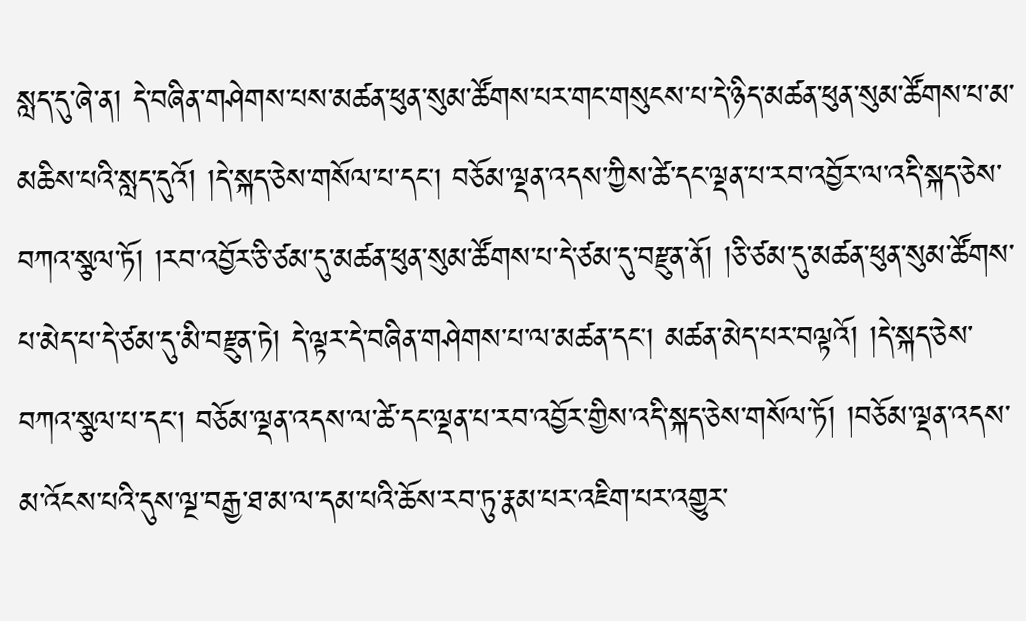སླད་དུ་ཞེ་ན། དེ་བཞིན་གཤེགས་པས་མཚན་ཕུན་སུམ་ཚོགས་པར་གང་གསུངས་པ་དེ་ཉིད་མཚན་ཕུན་སུམ་ཚོགས་པ་མ་མཆིས་པའི་སླད་དུའོ། །དེ་སྐད་ཅེས་གསོལ་པ་དང། བཅོམ་ལྡན་འདས་ཀྱིས་ཚེ་དང་ལྡན་པ་རབ་འབྱོར་ལ་འདི་སྐད་ཅེས་བཀའ་སྩལ་ཏོ། །རབ་འབྱོར་ཅི་ཙམ་དུ་མཚན་ཕུན་སུམ་ཚོགས་པ་དེ་ཙམ་དུ་བརྫུན་ནོ། །ཅི་ཙམ་དུ་མཚན་ཕུན་སུམ་ཚོགས་པ་མེད་པ་དེ་ཙམ་དུ་མི་བརྫུན་ཏེ། དེ་ལྟར་དེ་བཞིན་གཤེགས་པ་ལ་མཚན་དང། མཚན་མེད་པར་བལྟའོ། །དེ་སྐད་ཅེས་བཀའ་སྩལ་པ་དང། བཅོམ་ལྡན་འདས་ལ་ཚེ་དང་ལྡན་པ་རབ་འབྱོར་གྱིས་འདི་སྐད་ཅེས་གསོལ་ཏོ། །བཅོམ་ལྡན་འདས་མ་འོངས་པའི་དུས་ལྔ་བརྒྱ་ཐ་མ་ལ་དམ་པའི་ཆོས་རབ་ཏུ་རྣམ་པར་འཇིག་པར་འགྱུར་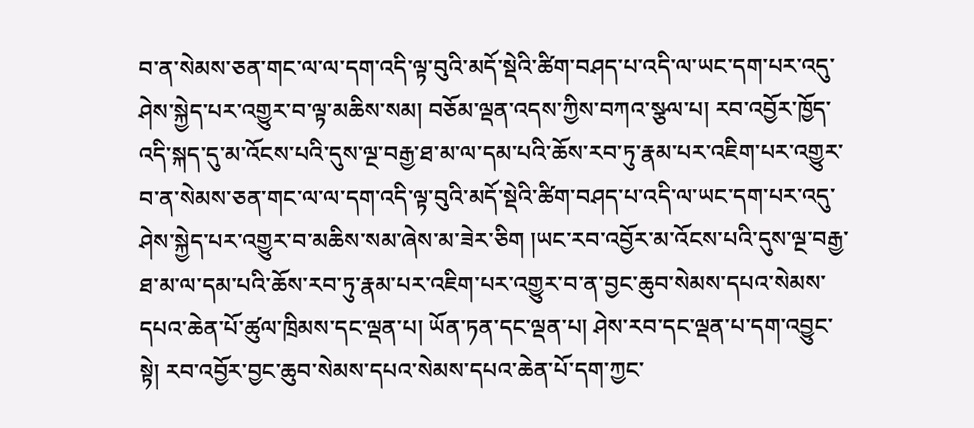བ་ན་སེམས་ཅན་གང་ལ་ལ་དག་འདི་ལྟ་བུའི་མདོ་སྡེའི་ཚིག་བཤད་པ་འདི་ལ་ཡང་དག་པར་འདུ་ཤེས་སྐྱེད་པར་འགྱུར་བ་ལྟ་མཆིས་སམ། བཅོམ་ལྡན་འདས་ཀྱིས་བཀའ་སྩལ་པ། རབ་འབྱོར་ཁྱོད་འདི་སྐད་དུ་མ་འོངས་པའི་དུས་ལྔ་བརྒྱ་ཐ་མ་ལ་དམ་པའི་ཆོས་རབ་ཏུ་རྣམ་པར་འཇིག་པར་འགྱུར་བ་ན་སེམས་ཅན་གང་ལ་ལ་དག་འདི་ལྟ་བུའི་མདོ་སྡེའི་ཚིག་བཤད་པ་འདི་ལ་ཡང་དག་པར་འདུ་ཤེས་སྐྱེད་པར་འགྱུར་བ་མཆིས་སམ་ཞེས་མ་ཟེར་ཅིག །ཡང་རབ་འབྱོར་མ་འོངས་པའི་དུས་ལྔ་བརྒྱ་ཐ་མ་ལ་དམ་པའི་ཆོས་རབ་ཏུ་རྣམ་པར་འཇིག་པར་འགྱུར་བ་ན་བྱང་ཆུབ་སེམས་དཔའ་སེམས་དཔའ་ཆེན་པོ་ཚུལ་ཁྲིམས་དང་ལྡན་པ། ཡོན་ཏན་དང་ལྡན་པ། ཤེས་རབ་དང་ལྡན་པ་དག་འབྱུང་སྟེ། རབ་འབྱོར་བྱང་ཆུབ་སེམས་དཔའ་སེམས་དཔའ་ཆེན་པོ་དག་ཀྱང་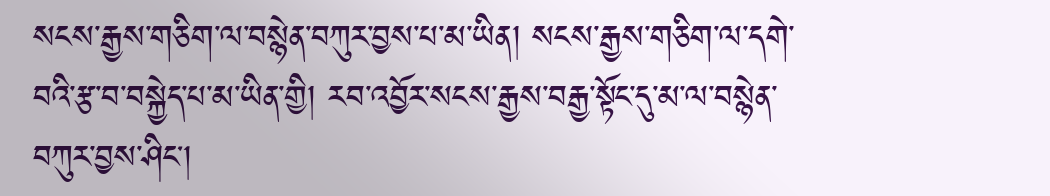སངས་རྒྱས་གཅིག་ལ་བསྙེན་བཀུར་བྱས་པ་མ་ཡིན། སངས་རྒྱས་གཅིག་ལ་དགེ་བའི་རྩ་བ་བསྐྱེད་པ་མ་ཡིན་གྱི། རབ་འབྱོར་སངས་རྒྱས་བརྒྱ་སྟོང་དུ་མ་ལ་བསྙེན་བཀུར་བྱས་ཤིང།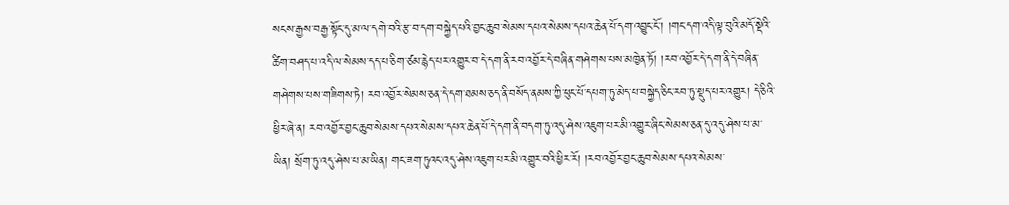སངས་རྒྱས་བརྒྱ་སྟོང་དུ་མ་ལ་དགེ་བའི་རྩ་བ་དག་བསྐྱེད་པའི་བྱང་ཆུབ་སེམས་དཔའ་སེམས་དཔའ་ཆེན་པོ་དག་འབྱུང་ངོ་། །གང་དག་འདི་ལྟ་བུའི་མདོ་སྡེའི་ཚིག་བཤད་པ་འདི་ལ་སེམས་དད་པ་ཅིག་ཙམ་རྙེད་པར་འགྱུར་བ་དེ་དག་ནི་རབ་འབྱོར་དེ་བཞིན་གཤེགས་པས་མཁྱེན་ཏོ། །རབ་འབྱོར་དེ་དག་ནི་དེ་བཞིན་གཤེགས་པས་གཟིགས་ཏེ། རབ་འབྱོར་སེམས་ཅན་དེ་དག་ཐམས་ཅད་ནི་བསོད་ནམས་ཀྱི་ཕུང་པོ་དཔག་ཏུ་མེད་པ་བསྐྱེད་ཅིང་རབ་ཏུ་སྡུད་པར་འགྱུར། དེ་ཅིའི་ཕྱིར་ཞེ་ན། རབ་འབྱོར་བྱང་ཆུབ་སེམས་དཔའ་སེམས་དཔའ་ཆེན་པོ་དེ་དག་ནི་བདག་ཏུ་འདུ་ཤེས་འཇུག་པར་མི་འགྱུར་ཞིང་སེམས་ཅན་དུ་འདུ་ཤེས་པ་མ་ཡིན། སྲོག་ཏུ་འདུ་ཤེས་པ་མ་ཡིན། གང་ཟག་ཏུའང་འདུ་ཤེས་འཇུག་པར་མི་འགྱུར་བའི་ཕྱིར་རོ། །རབ་འབྱོར་བྱང་ཆུབ་སེམས་དཔའ་སེམས་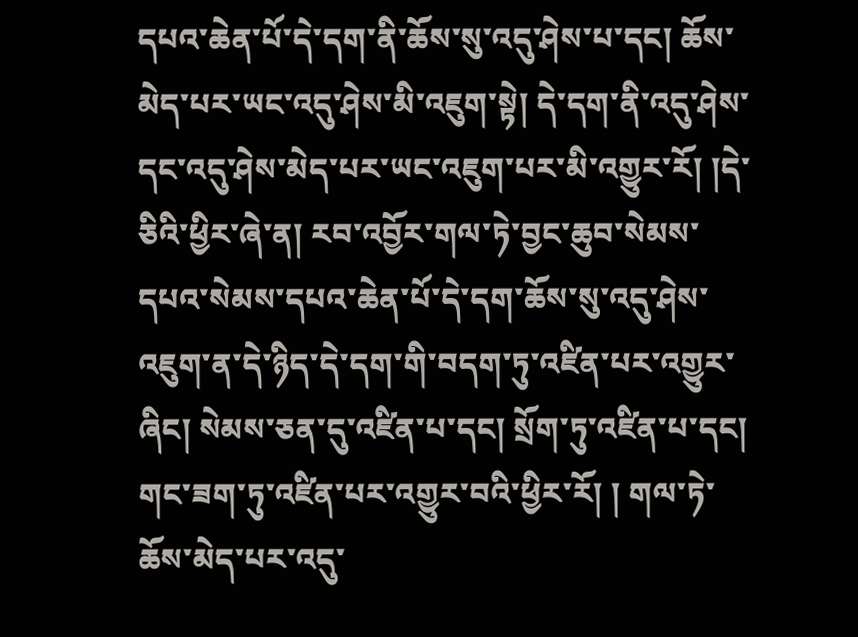དཔའ་ཆེན་པོ་དེ་དག་ནི་ཆོས་སུ་འདུ་ཤེས་པ་དང། ཆོས་མེད་པར་ཡང་འདུ་ཤེས་མི་འཇུག་སྟེ། དེ་དག་ནི་འདུ་ཤེས་དང་འདུ་ཤེས་མེད་པར་ཡང་འཇུག་པར་མི་འགྱུར་རོ། །དེ་ཅིའི་ཕྱིར་ཞེ་ན། རབ་འབྱོར་གལ་ཏེ་བྱང་ཆུབ་སེམས་དཔའ་སེམས་དཔའ་ཆེན་པོ་དེ་དག་ཆོས་སུ་འདུ་ཤེས་འཇུག་ན་དེ་ཉིད་དེ་དག་གི་བདག་ཏུ་འཛིན་པར་འགྱུར་ཞིང། སེམས་ཅན་དུ་འཛིན་པ་དང། སྲོག་ཏུ་འཛིན་པ་དང། གང་ཟག་ཏུ་འཛིན་པར་འགྱུར་བའི་ཕྱིར་རོ། ། གལ་ཏེ་ཆོས་མེད་པར་འདུ་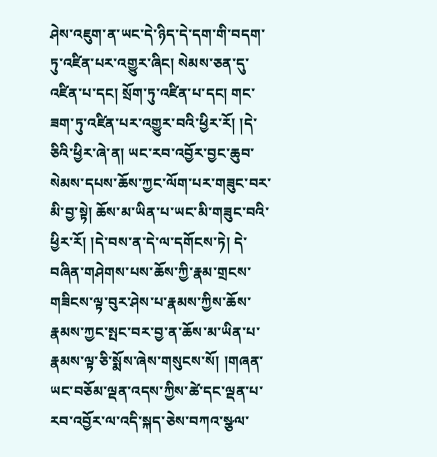ཤེས་འཇུག་ན་ཡང་དེ་ཉིད་དེ་དག་གི་བདག་ཏུ་འཛིན་པར་འགྱུར་ཞིང། སེམས་ཅན་དུ་འཛིན་པ་དང། སྲོག་ཏུ་འཛིན་པ་དང། གང་ཟག་ཏུ་འཛིན་པར་འགྱུར་བའི་ཕྱིར་རོ། །དེ་ཅིའི་ཕྱིར་ཞེ་ན། ཡང་རབ་འབྱོར་བྱང་ཆུབ་སེམས་དཔས་ཆོས་ཀྱང་ལོག་པར་གཟུང་བར་མི་བྱ་སྟེ། ཆོས་མ་ཡིན་པ་ཡང་མི་གཟུང་བའི་ཕྱིར་རོ། །དེ་བས་ན་དེ་ལ་དགོངས་ཏེ། དེ་བཞིན་གཤེགས་པས་ཆོས་ཀྱི་རྣམ་གྲངས་གཟིངས་ལྟ་བུར་ཤེས་པ་རྣམས་ཀྱིས་ཆོས་རྣམས་ཀྱང་སྤང་བར་བྱ་ན་ཆོས་མ་ཡིན་པ་རྣམས་ལྟ་ཅི་སྨོས་ཞེས་གསུངས་སོ། །གཞན་ཡང་བཅོམ་ལྡན་འདས་ཀྱིས་ཚེ་དང་ལྡན་པ་རབ་འབྱོར་ལ་འདི་སྐད་ཅེས་བཀའ་སྩལ་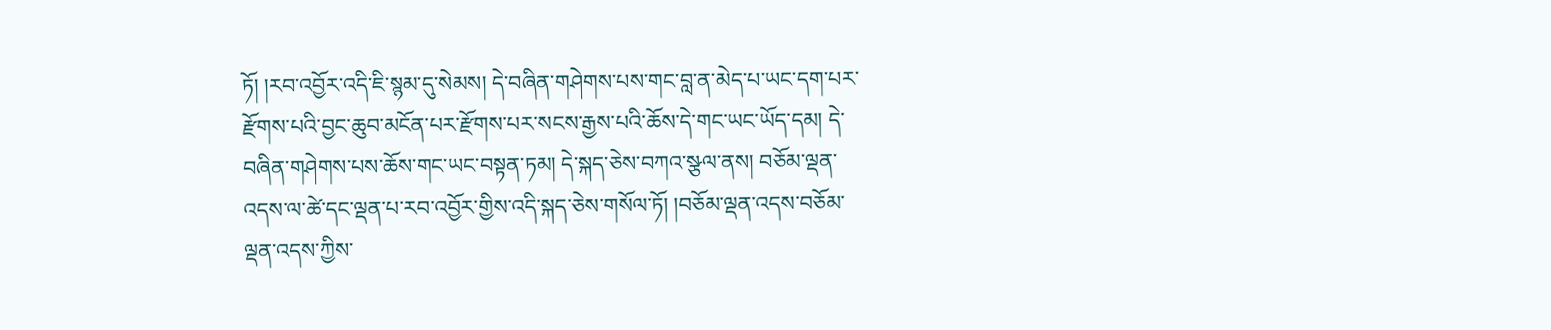ཏོ། །རབ་འབྱོར་འདི་ཇི་སྙམ་དུ་སེམས། དེ་བཞིན་གཤེགས་པས་གང་བླ་ན་མེད་པ་ཡང་དག་པར་རྫོགས་པའི་བྱང་ཆུབ་མངོན་པར་རྫོགས་པར་སངས་རྒྱས་པའི་ཆོས་དེ་གང་ཡང་ཡོད་དམ། དེ་བཞིན་གཤེགས་པས་ཆོས་གང་ཡང་བསྟན་ཏམ། དེ་སྐད་ཅེས་བཀའ་སྩལ་ནས། བཅོམ་ལྡན་འདས་ལ་ཚེ་དང་ལྡན་པ་རབ་འབྱོར་གྱིས་འདི་སྐད་ཅེས་གསོལ་ཏོ། །བཅོམ་ལྡན་འདས་བཅོམ་ལྡན་འདས་ཀྱིས་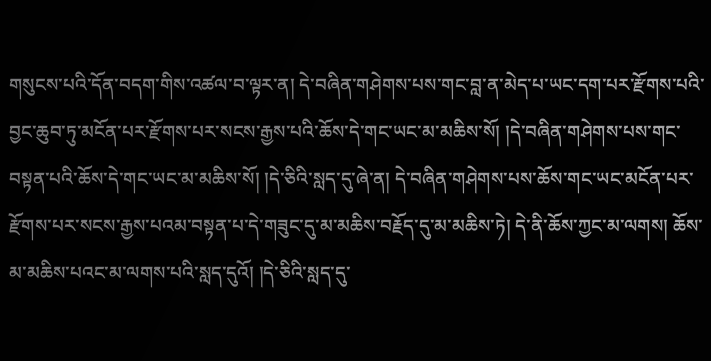གསུངས་པའི་དོན་བདག་གིས་འཚལ་བ་ལྟར་ན། དེ་བཞིན་གཤེགས་པས་གང་བླ་ན་མེད་པ་ཡང་དག་པར་རྫོགས་པའི་བྱང་ཆུབ་ཏུ་མངོན་པར་རྫོགས་པར་སངས་རྒྱས་པའི་ཆོས་དེ་གང་ཡང་མ་མཆིས་སོ། །དེ་བཞིན་གཤེགས་པས་གང་བསྟན་པའི་ཆོས་དེ་གང་ཡང་མ་མཆིས་སོ། །དེ་ཅིའི་སླད་དུ་ཞེ་ན། དེ་བཞིན་གཤེགས་པས་ཆོས་གང་ཡང་མངོན་པར་རྫོགས་པར་སངས་རྒྱས་པའམ་བསྟན་པ་དེ་གཟུང་དུ་མ་མཆིས་བརྗོད་དུ་མ་མཆིས་ཏེ། དེ་ནི་ཆོས་ཀྱང་མ་ལགས། ཆོས་མ་མཆིས་པའང་མ་ལགས་པའི་སླད་དུའོ། །དེ་ཅིའི་སླད་དུ་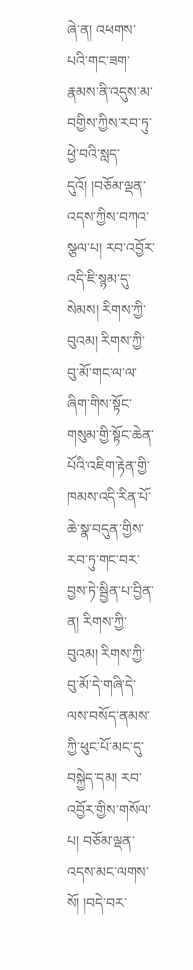ཞེ་ན། འཕགས་པའི་གང་ཟག་རྣམས་ནི་འདུས་མ་བགྱིས་ཀྱིས་རབ་ཏུ་ཕྱེ་བའི་སླད་དུའོ། །བཅོམ་ལྡན་འདས་ཀྱིས་བཀའ་སྩལ་པ། རབ་འབྱོར་འདི་ཇི་སྙམ་དུ་སེམས། རིགས་ཀྱི་བུའམ། རིགས་ཀྱི་བུ་མོ་གང་ལ་ལ་ཞིག་གིས་སྟོང་གསུམ་གྱི་སྟོང་ཆེན་པོའི་འཇིག་རྟེན་གྱི་ཁམས་འདི་རིན་པོ་ཆེ་སྣ་བདུན་གྱིས་རབ་ཏུ་གང་བར་བྱས་ཏེ་སྦྱིན་པ་བྱིན་ན། རིགས་ཀྱི་བུའམ། རིགས་ཀྱི་བུ་མོ་དེ་གཞི་དེ་ལས་བསོད་ནམས་ཀྱི་ཕུང་པོ་མང་དུ་བསྐྱེད་དམ། རབ་འབྱོར་གྱིས་གསོལ་པ། བཅོམ་ལྡན་འདས་མང་ལགས་སོ། །བདེ་བར་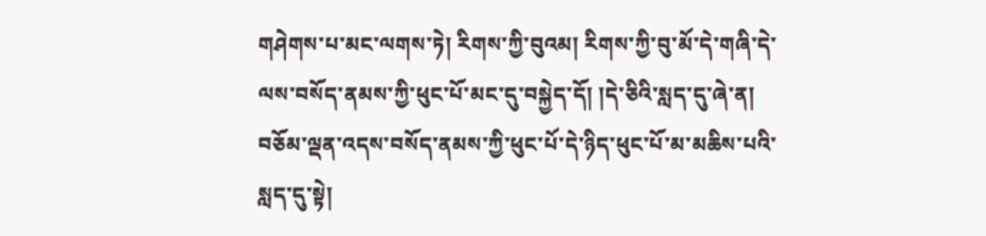གཤེགས་པ་མང་ལགས་ཏེ། རིགས་ཀྱི་བུའམ། རིགས་ཀྱི་བུ་མོ་དེ་གཞི་དེ་ལས་བསོད་ནམས་ཀྱི་ཕུང་པོ་མང་དུ་བསྐྱེད་དོ། །དེ་ཅིའི་སླད་དུ་ཞེ་ན། བཅོམ་ལྡན་འདས་བསོད་ནམས་ཀྱི་ཕུང་པོ་དེ་ཉིད་ཕུང་པོ་མ་མཆིས་པའི་སླད་དུ་སྟེ།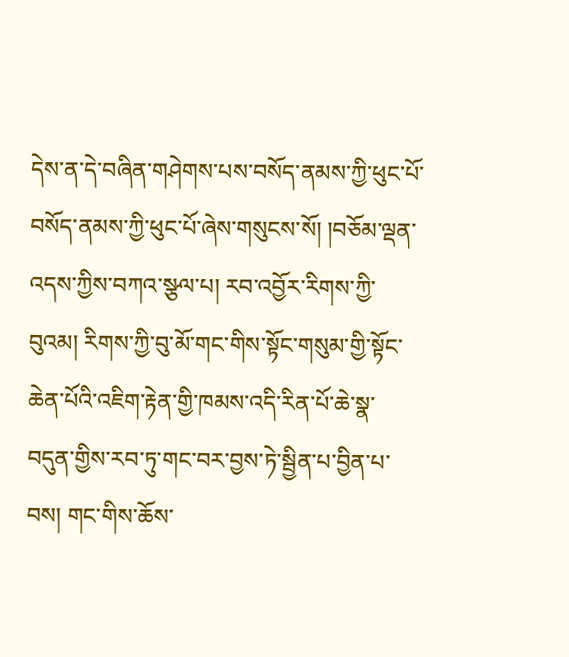དེས་ན་དེ་བཞིན་གཤེགས་པས་བསོད་ནམས་ཀྱི་ཕུང་པོ་བསོད་ནམས་ཀྱི་ཕུང་པོ་ཞེས་གསུངས་སོ། །བཅོམ་ལྡན་འདས་ཀྱིས་བཀའ་སྩལ་པ། རབ་འབྱོར་རིགས་ཀྱི་བུའམ། རིགས་ཀྱི་བུ་མོ་གང་གིས་སྟོང་གསུམ་གྱི་སྟོང་ཆེན་པོའི་འཇིག་རྟེན་གྱི་ཁམས་འདི་རིན་པོ་ཆེ་སྣ་བདུན་གྱིས་རབ་ཏུ་གང་བར་བྱས་ཏེ་སྦྱིན་པ་བྱིན་པ་བས། གང་གིས་ཆོས་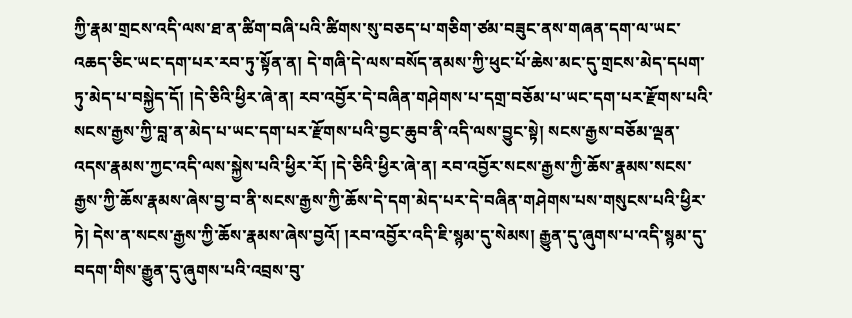ཀྱི་རྣམ་གྲངས་འདི་ལས་ཐ་ན་ཚིག་བཞི་པའི་ཚིགས་སུ་བཅད་པ་གཅིག་ཙམ་བཟུང་ནས་གཞན་དག་ལ་ཡང་འཆད་ཅིང་ཡང་དག་པར་རབ་ཏུ་སྟོན་ན། དེ་གཞི་དེ་ལས་བསོད་ནམས་ཀྱི་ཕུང་པོ་ཆེས་མང་དུ་གྲངས་མེད་དཔག་ཏུ་མེད་པ་བསྐྱེད་དོ། །དེ་ཅིའི་ཕྱིར་ཞེ་ན། རབ་འབྱོར་དེ་བཞིན་གཤེགས་པ་དགྲ་བཅོམ་པ་ཡང་དག་པར་རྫོགས་པའི་སངས་རྒྱས་ཀྱི་བླ་ན་མེད་པ་ཡང་དག་པར་རྫོགས་པའི་བྱང་ཆུབ་ནི་འདི་ལས་བྱུང་སྟེ། སངས་རྒྱས་བཅོམ་ལྡན་འདས་རྣམས་ཀྱང་འདི་ལས་སྐྱེས་པའི་ཕྱིར་རོ། །དེ་ཅིའི་ཕྱིར་ཞེ་ན། རབ་འབྱོར་སངས་རྒྱས་ཀྱི་ཆོས་རྣམས་སངས་རྒྱས་ཀྱི་ཆོས་རྣམས་ཞེས་བྱ་བ་ནི་སངས་རྒྱས་ཀྱི་ཆོས་དེ་དག་མེད་པར་དེ་བཞིན་གཤེགས་པས་གསུངས་པའི་ཕྱིར་ཏེ། དེས་ན་སངས་རྒྱས་ཀྱི་ཆོས་རྣམས་ཞེས་བྱའོ། །རབ་འབྱོར་འདི་ཇི་སྙམ་དུ་སེམས། རྒྱུན་དུ་ཞུགས་པ་འདི་སྙམ་དུ་བདག་གིས་རྒྱུན་དུ་ཞུགས་པའི་འབྲས་བུ་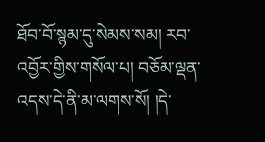ཐོབ་བོ་སྙམ་དུ་སེམས་སམ། རབ་འབྱོར་གྱིས་གསོལ་པ། བཅོམ་ལྡན་འདས་དེ་ནི་མ་ལགས་སོ། །དེ་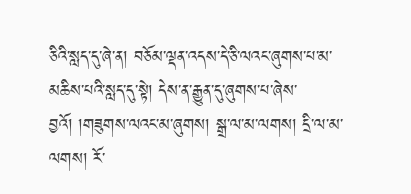ཅིའི་སླད་དུ་ཞེ་ན། བཅོམ་ལྡན་འདས་དེ་ཅི་ལའང་ཞུགས་པ་མ་མཆིས་པའི་སླད་དུ་སྟེ། དེས་ན་རྒྱུན་དུ་ཞུགས་པ་ཞེས་བྱའོ། །གཟུགས་ལའང་མ་ཞུགས། སྒྲ་ལ་མ་ལགས། དྲི་ལ་མ་ལགས། རོ་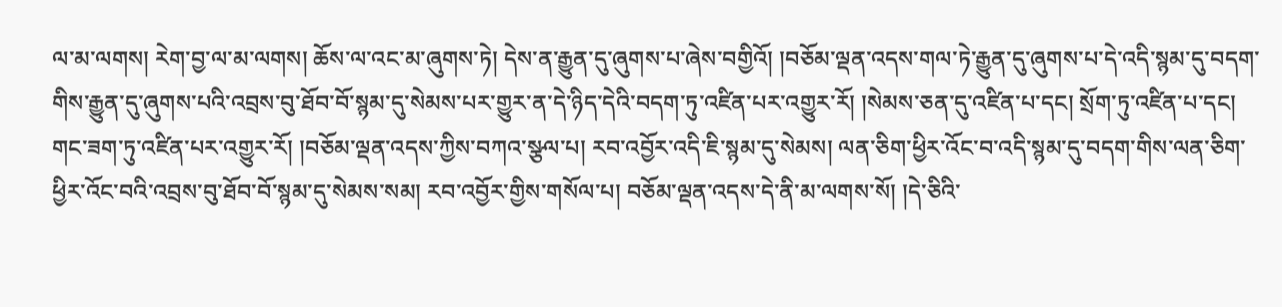ལ་མ་ལགས། རེག་བྱ་ལ་མ་ལགས། ཆོས་ལ་འང་མ་ཞུགས་ཏེ། དེས་ན་རྒྱུན་དུ་ཞུགས་པ་ཞེས་བགྱིའོ། །བཅོམ་ལྡན་འདས་གལ་ཏེ་རྒྱུན་དུ་ཞུགས་པ་དེ་འདི་སྙམ་དུ་བདག་གིས་རྒྱུན་དུ་ཞུགས་པའི་འབྲས་བུ་ཐོབ་བོ་སྙམ་དུ་སེམས་པར་གྱུར་ན་དེ་ཉིད་དེའི་བདག་ཏུ་འཛིན་པར་འགྱུར་རོ། །སེམས་ཅན་དུ་འཛིན་པ་དང། སྲོག་ཏུ་འཛིན་པ་དང། གང་ཟག་ཏུ་འཛིན་པར་འགྱུར་རོ། །བཅོམ་ལྡན་འདས་ཀྱིས་བཀའ་སྩལ་པ། རབ་འབྱོར་འདི་ཇི་སྙམ་དུ་སེམས། ལན་ཅིག་ཕྱིར་འོང་བ་འདི་སྙམ་དུ་བདག་གིས་ལན་ཅིག་ཕྱིར་འོང་བའི་འབྲས་བུ་ཐོབ་བོ་སྙམ་དུ་སེམས་སམ། རབ་འབྱོར་གྱིས་གསོལ་པ། བཅོམ་ལྡན་འདས་དེ་ནི་མ་ལགས་སོ། །དེ་ཅིའི་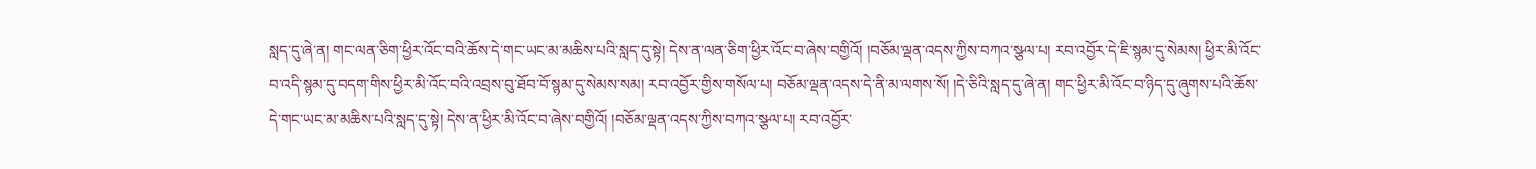སླད་དུ་ཞེ་ན། གང་ལན་ཅིག་ཕྱིར་འོང་བའི་ཆོས་དེ་གང་ཡང་མ་མཆིས་པའི་སླད་དུ་སྟེ། དེས་ན་ལན་ཅིག་ཕྱིར་འོང་བ་ཞེས་བགྱིའོ། །བཅོམ་ལྡན་འདས་ཀྱིས་བཀའ་སྩལ་པ། རབ་འབྱོར་དེ་ཇི་སྙམ་དུ་སེམས། ཕྱིར་མི་འོང་བ་འདི་སྙམ་དུ་བདག་གིས་ཕྱིར་མི་འོང་བའི་འབྲས་བུ་ཐོབ་བོ་སྙམ་དུ་སེམས་སམ། རབ་འབྱོར་གྱིས་གསོལ་པ། བཅོམ་ལྡན་འདས་དེ་ནི་མ་ལགས་སོ། །དེ་ཅིའི་སླད་དུ་ཞེ་ན། གང་ཕྱིར་མི་འོང་བ་ཉིད་དུ་ཞུགས་པའི་ཆོས་དེ་གང་ཡང་མ་མཆིས་པའི་སླད་དུ་སྟེ། དེས་ན་ཕྱིར་མི་འོང་བ་ཞེས་བགྱིའོ། །བཅོམ་ལྡན་འདས་ཀྱིས་བཀའ་སྩལ་པ། རབ་འབྱོར་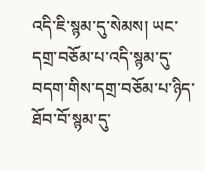འདི་ཇི་སྙམ་དུ་སེམས། ཡང་དགྲ་བཅོམ་པ་འདི་སྙམ་དུ་བདག་གིས་དགྲ་བཅོམ་པ་ཉིད་ཐོབ་བོ་སྙམ་དུ་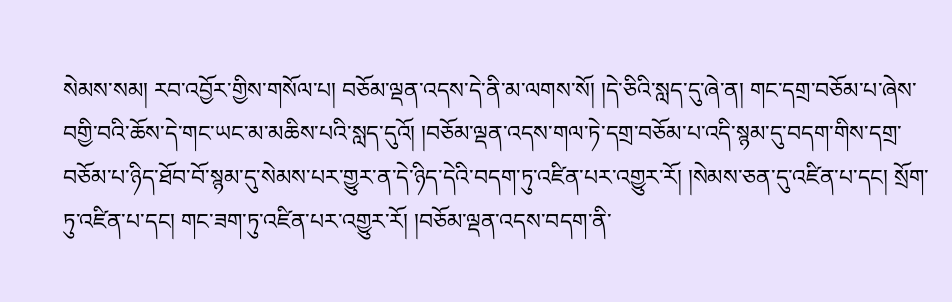སེམས་སམ། རབ་འབྱོར་གྱིས་གསོལ་པ། བཅོམ་ལྡན་འདས་དེ་ནི་མ་ལགས་སོ། །དེ་ཅིའི་སླད་དུ་ཞེ་ན། གང་དགྲ་བཅོམ་པ་ཞེས་བགྱི་བའི་ཆོས་དེ་གང་ཡང་མ་མཆིས་པའི་སླད་དུའོ། །བཅོམ་ལྡན་འདས་གལ་ཏེ་དགྲ་བཅོམ་པ་འདི་སྙམ་དུ་བདག་གིས་དགྲ་བཅོམ་པ་ཉིད་ཐོབ་བོ་སྙམ་དུ་སེམས་པར་གྱུར་ན་དེ་ཉིད་དེའི་བདག་ཏུ་འཛིན་པར་འགྱུར་རོ། །སེམས་ཅན་དུ་འཛིན་པ་དང། སྲོག་ཏུ་འཛིན་པ་དང། གང་ཟག་ཏུ་འཛིན་པར་འགྱུར་རོ། །བཅོམ་ལྡན་འདས་བདག་ནི་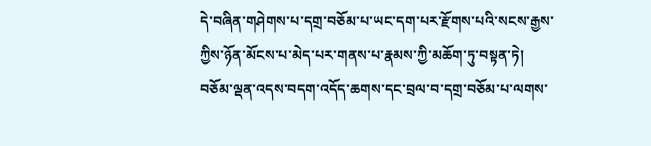དེ་བཞིན་གཤེགས་པ་དགྲ་བཅོམ་པ་ཡང་དག་པར་རྫོགས་པའི་སངས་རྒྱས་ཀྱིས་ཉོན་མོངས་པ་མེད་པར་གནས་པ་རྣམས་ཀྱི་མཆོག་ཏུ་བསྟན་ཏེ། བཅོམ་ལྡན་འདས་བདག་འདོད་ཆགས་དང་བྲལ་བ་དགྲ་བཅོམ་པ་ལགས་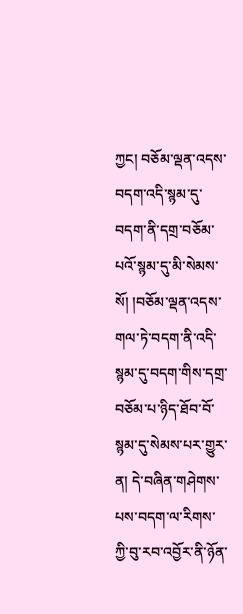ཀྱང། བཅོམ་ལྡན་འདས་བདག་འདི་སྙམ་དུ་བདག་ནི་དགྲ་བཅོམ་པའོ་སྙམ་དུ་མི་སེམས་སོ། །བཅོམ་ལྡན་འདས་གལ་ཏེ་བདག་ནི་འདི་སྙམ་དུ་བདག་གིས་དགྲ་བཅོམ་པ་ཉིད་ཐོབ་བོ་སྙམ་དུ་སེམས་པར་གྱུར་ན། དེ་བཞིན་གཤེགས་པས་བདག་ལ་རིགས་ཀྱི་བུ་རབ་འབྱོར་ནི་ཉོན་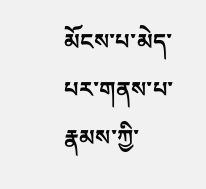མོངས་པ་མེད་པར་གནས་པ་རྣམས་ཀྱི་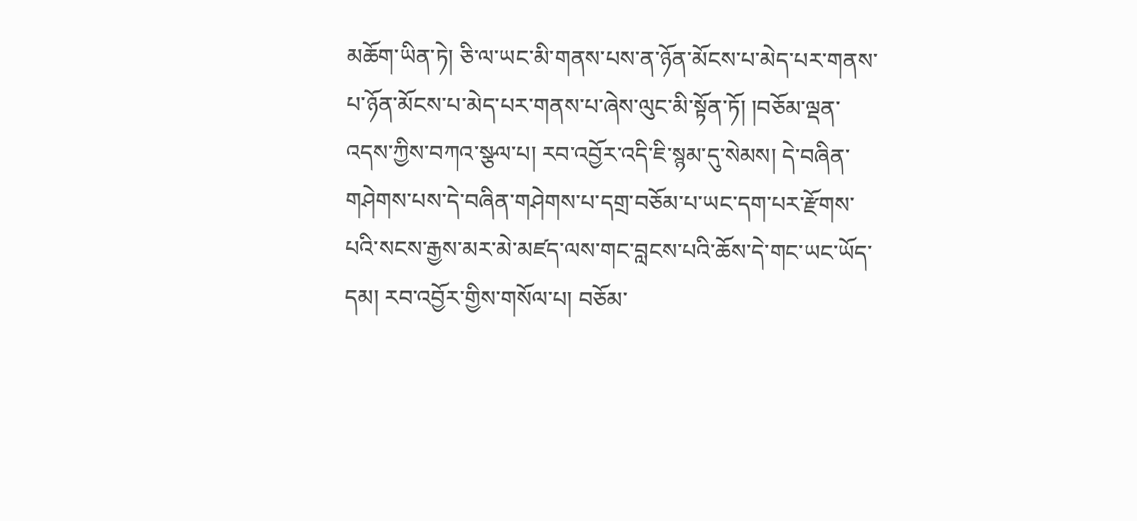མཆོག་ཡིན་ཏེ། ཅི་ལ་ཡང་མི་གནས་པས་ན་ཉོན་མོངས་པ་མེད་པར་གནས་པ་ཉོན་མོངས་པ་མེད་པར་གནས་པ་ཞེས་ལུང་མི་སྟོན་ཏོ། །བཅོམ་ལྡན་འདས་ཀྱིས་བཀའ་སྩལ་པ། རབ་འབྱོར་འདི་ཇི་སྙམ་དུ་སེམས། དེ་བཞིན་གཤེགས་པས་དེ་བཞིན་གཤེགས་པ་དགྲ་བཅོམ་པ་ཡང་དག་པར་རྫོགས་པའི་སངས་རྒྱས་མར་མེ་མཛད་ལས་གང་བླངས་པའི་ཆོས་དེ་གང་ཡང་ཡོད་དམ། རབ་འབྱོར་གྱིས་གསོལ་པ། བཅོམ་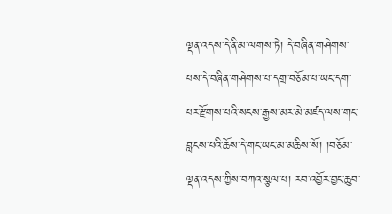ལྡན་འདས་དེ་ནི་མ་ལགས་ཏེ། དེ་བཞིན་གཤེགས་པས་དེ་བཞིན་གཤེགས་པ་དགྲ་བཅོམ་པ་ཡང་དག་པར་རྫོགས་པའི་སངས་རྒྱས་མར་མེ་མཛད་ལས་གང་བླངས་པའི་ཆོས་དེ་གང་ཡང་མ་མཆིས་སོ། །བཅོམ་ལྡན་འདས་ཀྱིས་བཀའ་སྩལ་པ། རབ་འབྱོར་བྱང་ཆུབ་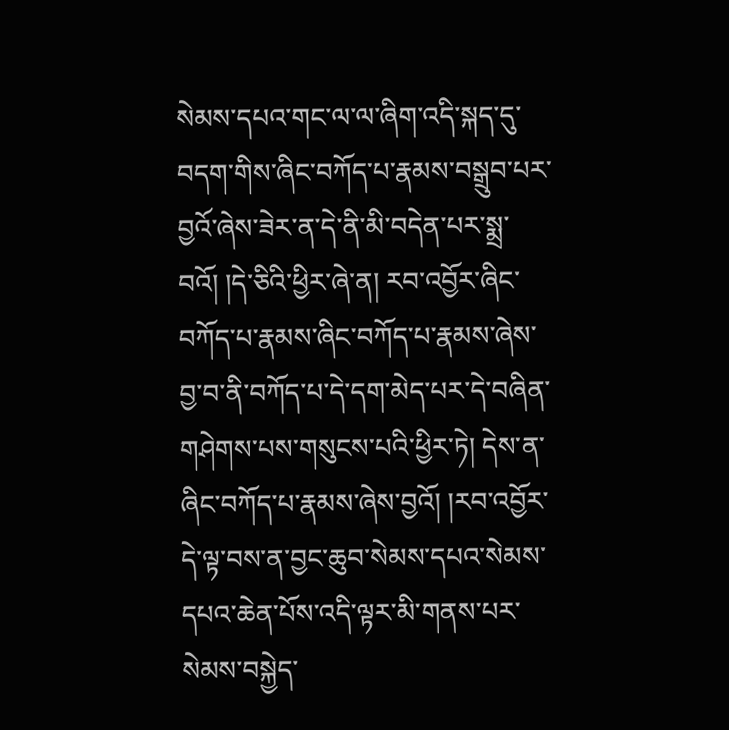སེམས་དཔའ་གང་ལ་ལ་ཞིག་འདི་སྐད་དུ་བདག་གིས་ཞིང་བཀོད་པ་རྣམས་བསྒྲུབ་པར་བྱའོ་ཞེས་ཟེར་ན་དེ་ནི་མི་བདེན་པར་སྨྲ་བའོ། །དེ་ཅིའི་ཕྱིར་ཞེ་ན། རབ་འབྱོར་ཞིང་བཀོད་པ་རྣམས་ཞིང་བཀོད་པ་རྣམས་ཞེས་བྱ་བ་ནི་བཀོད་པ་དེ་དག་མེད་པར་དེ་བཞིན་གཤེགས་པས་གསུངས་པའི་ཕྱིར་ཏེ། དེས་ན་ཞིང་བཀོད་པ་རྣམས་ཞེས་བྱའོ། །རབ་འབྱོར་དེ་ལྟ་བས་ན་བྱང་ཆུབ་སེམས་དཔའ་སེམས་དཔའ་ཆེན་པོས་འདི་ལྟར་མི་གནས་པར་སེམས་བསྐྱེད་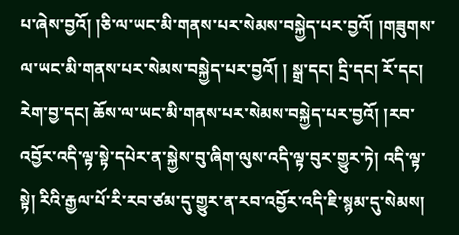པ་ཞེས་བྱའོ། །ཅི་ལ་ཡང་མི་གནས་པར་སེམས་བསྐྱེད་པར་བྱའོ། །གཟུགས་ལ་ཡང་མི་གནས་པར་སེམས་བསྐྱེད་པར་བྱའོ། ། སྒྲ་དང། དྲི་དང། རོ་དང། རེག་བྱ་དང། ཆོས་ལ་ཡང་མི་གནས་པར་སེམས་བསྐྱེད་པར་བྱའོ། །རབ་འབྱོར་འདི་ལྟ་སྟེ་དཔེར་ན་སྐྱེས་བུ་ཞིག་ལུས་འདི་ལྟ་བུར་གྱུར་ཏེ། འདི་ལྟ་སྟེ། རིའི་རྒྱལ་པོ་རི་རབ་ཙམ་དུ་གྱུར་ན་རབ་འབྱོར་འདི་ཇི་སྙམ་དུ་སེམས།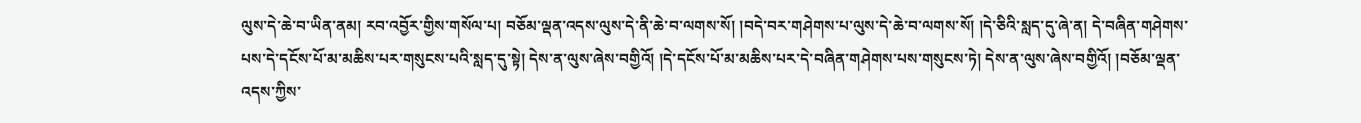ལུས་དེ་ཆེ་བ་ཡིན་ནམ། རབ་འབྱོར་གྱིས་གསོལ་པ། བཅོམ་ལྡན་འདས་ལུས་དེ་ནི་ཆེ་བ་ལགས་སོ། །བདེ་བར་གཤེགས་པ་ལུས་དེ་ཆེ་བ་ལགས་སོ། །དེ་ཅིའི་སླད་དུ་ཞེ་ན། དེ་བཞིན་གཤེགས་པས་དེ་དངོས་པོ་མ་མཆིས་པར་གསུངས་པའི་སླད་དུ་སྟེ། དེས་ན་ལུས་ཞེས་བགྱིའོ། །དེ་དངོས་པོ་མ་མཆིས་པར་དེ་བཞིན་གཤེགས་པས་གསུངས་ཏེ། དེས་ན་ལུས་ཞེས་བགྱིའོ། །བཅོམ་ལྡན་འདས་ཀྱིས་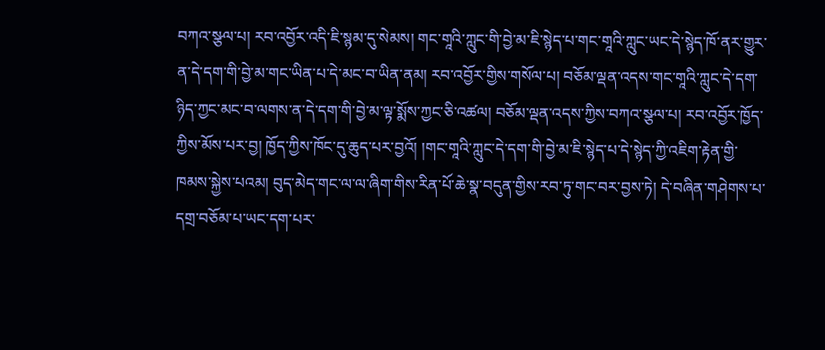བཀའ་སྩལ་པ། རབ་འབྱོར་འདི་ཇི་སྙམ་དུ་སེམས། གང་གཱའི་ཀླུང་གི་བྱེ་མ་ཇི་སྙེད་པ་གང་གཱའི་ཀླུང་ཡང་དེ་སྙེད་ཁོ་ནར་གྱུར་ན་དེ་དག་གི་བྱེ་མ་གང་ཡིན་པ་དེ་མང་བ་ཡིན་ནམ། རབ་འབྱོར་གྱིས་གསོལ་པ། བཅོམ་ལྡན་འདས་གང་གཱའི་ཀླུང་དེ་དག་ཉིད་ཀྱང་མང་བ་ལགས་ན་དེ་དག་གི་བྱེ་མ་ལྟ་སྨོས་ཀྱང་ཅི་འཚལ། བཅོམ་ལྡན་འདས་ཀྱིས་བཀའ་སྩལ་པ། རབ་འབྱོར་ཁྱོད་ཀྱིས་མོས་པར་བྱ། ཁྱོད་ཀྱིས་ཁོང་དུ་ཆུད་པར་བྱའོ། །གང་གཱའི་ཀླུང་དེ་དག་གི་བྱེ་མ་ཇི་སྙེད་པ་དེ་སྙེད་ཀྱི་འཇིག་རྟེན་གྱི་ཁམས་སྐྱེས་པའམ། བུད་མེད་གང་ལ་ལ་ཞིག་གིས་རིན་པོ་ཆེ་སྣ་བདུན་གྱིས་རབ་ཏུ་གང་བར་བྱས་ཏེ། དེ་བཞིན་གཤེགས་པ་དགྲ་བཅོམ་པ་ཡང་དག་པར་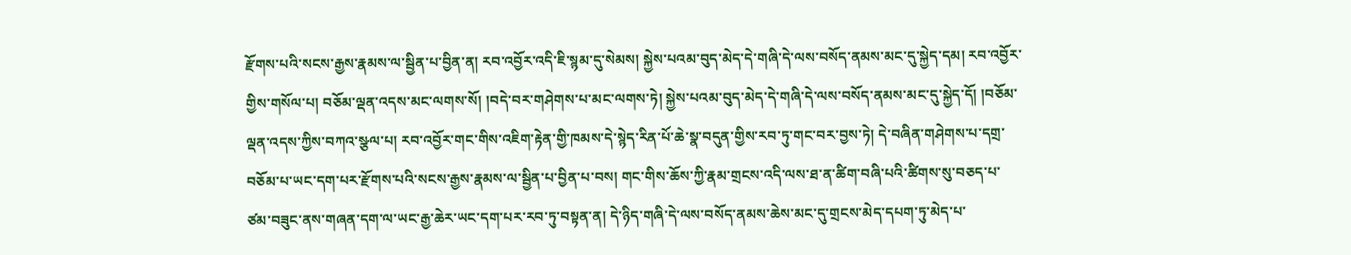རྫོགས་པའི་སངས་རྒྱས་རྣམས་ལ་སྦྱིན་པ་བྱིན་ན། རབ་འབྱོར་འདི་ཇི་སྙམ་དུ་སེམས། སྐྱེས་པའམ་བུད་མེད་དེ་གཞི་དེ་ལས་བསོད་ནམས་མང་དུ་སྐྱེད་དམ། རབ་འབྱོར་གྱིས་གསོལ་པ། བཅོམ་ལྡན་འདས་མང་ལགས་སོ། །བདེ་བར་གཤེགས་པ་མང་ལགས་ཏེ། སྐྱེས་པའམ་བུད་མེད་དེ་གཞི་དེ་ལས་བསོད་ནམས་མང་དུ་སྐྱེད་དོ། །བཅོམ་ལྡན་འདས་ཀྱིས་བཀའ་སྩལ་པ། རབ་འབྱོར་གང་གིས་འཇིག་རྟེན་གྱི་ཁམས་དེ་སྙེད་རིན་པོ་ཆེ་སྣ་བདུན་གྱིས་རབ་ཏུ་གང་བར་བྱས་ཏེ། དེ་བཞིན་གཤེགས་པ་དགྲ་བཅོམ་པ་ཡང་དག་པར་རྫོགས་པའི་སངས་རྒྱས་རྣམས་ལ་སྦྱིན་པ་བྱིན་པ་བས། གང་གིས་ཆོས་ཀྱི་རྣམ་གྲངས་འདི་ལས་ཐ་ན་ཚིག་བཞི་པའི་ཚིགས་སུ་བཅད་པ་ཙམ་བཟུང་ནས་གཞན་དག་ལ་ཡང་རྒྱ་ཆེར་ཡང་དག་པར་རབ་ཏུ་བསྟན་ན། དེ་ཉིད་གཞི་དེ་ལས་བསོད་ནམས་ཆེས་མང་དུ་གྲངས་མེད་དཔག་ཏུ་མེད་པ་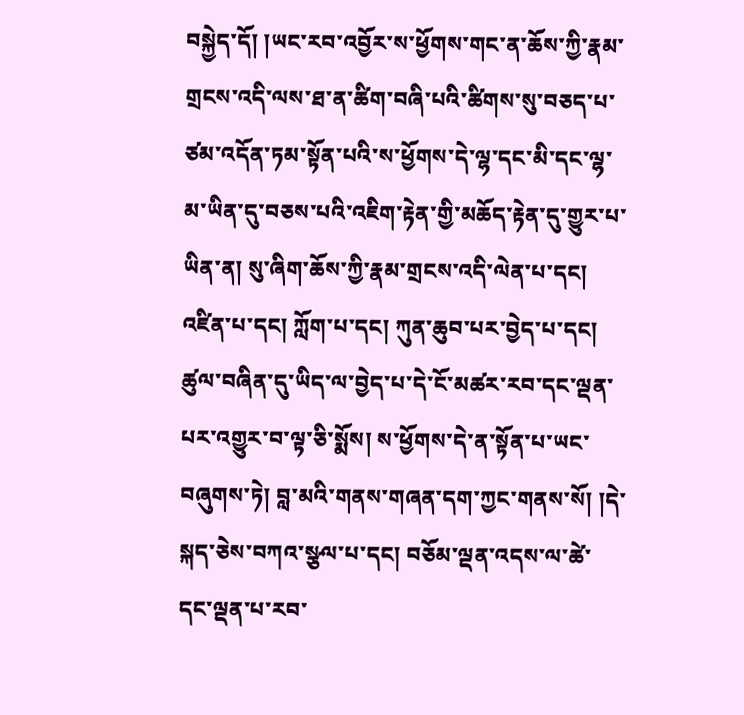བསྐྱེད་དོ། །ཡང་རབ་འབྱོར་ས་ཕྱོགས་གང་ན་ཆོས་ཀྱི་རྣམ་གྲངས་འདི་ལས་ཐ་ན་ཚིག་བཞི་པའི་ཚིགས་སུ་བཅད་པ་ཙམ་འདོན་ཏམ་སྟོན་པའི་ས་ཕྱོགས་དེ་ལྷ་དང་མི་དང་ལྷ་མ་ཡིན་དུ་བཅས་པའི་འཇིག་རྟེན་གྱི་མཆོད་རྟེན་དུ་གྱུར་པ་ཡིན་ན། སུ་ཞིག་ཆོས་ཀྱི་རྣམ་གྲངས་འདི་ལེན་པ་དང། འཛིན་པ་དང། ཀློག་པ་དང། ཀུན་ཆུབ་པར་བྱེད་པ་དང། ཚུལ་བཞིན་དུ་ཡིད་ལ་བྱེད་པ་དེ་ངོ་མཚར་རབ་དང་ལྡན་པར་འགྱུར་བ་ལྟ་ཅི་སྨོས། ས་ཕྱོགས་དེ་ན་སྟོན་པ་ཡང་བཞུགས་ཏེ། བླ་མའི་གནས་གཞན་དག་ཀྱང་གནས་སོ། །དེ་སྐད་ཅེས་བཀའ་སྩལ་པ་དང། བཅོམ་ལྡན་འདས་ལ་ཚེ་དང་ལྡན་པ་རབ་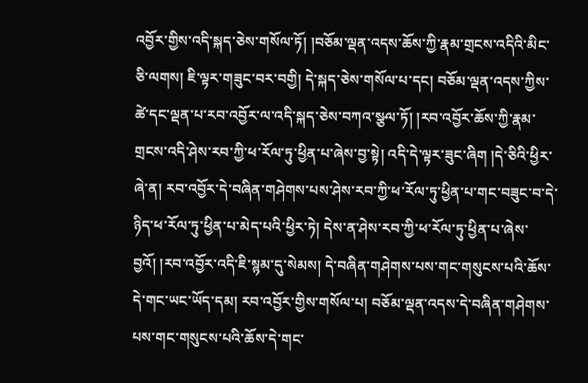འབྱོར་གྱིས་འདི་སྐད་ཅེས་གསོལ་ཏོ། །བཅོམ་ལྡན་འདས་ཆོས་ཀྱི་རྣམ་གྲངས་འདིའི་མིང་ཅི་ལགས། ཇི་ལྟར་གཟུང་བར་བགྱི། དེ་སྐད་ཅེས་གསོལ་པ་དང། བཅོམ་ལྡན་འདས་ཀྱིས་ཚེ་དང་ལྡན་པ་རབ་འབྱོར་ལ་འདི་སྐད་ཅེས་བཀའ་སྩལ་ཏོ། །རབ་འབྱོར་ཆོས་ཀྱི་རྣམ་གྲངས་འདི་ཤེས་རབ་ཀྱི་ཕ་རོལ་ཏུ་ཕྱིན་པ་ཞེས་བྱ་སྟེ། འདི་དེ་ལྟར་ཟུང་ཞིག །དེ་ཅིའི་ཕྱིར་ཞེ་ན། རབ་འབྱོར་དེ་བཞིན་གཤེགས་པས་ཤེས་རབ་ཀྱི་ཕ་རོལ་ཏུ་ཕྱིན་པ་གང་བཟུང་བ་དེ་ཉིད་ཕ་རོལ་ཏུ་ཕྱིན་པ་མེད་པའི་ཕྱིར་ཏེ། དེས་ན་ཤེས་རབ་ཀྱི་ཕ་རོལ་ཏུ་ཕྱིན་པ་ཞེས་བྱའོ། །རབ་འབྱོར་འདི་ཇི་སྙམ་དུ་སེམས། དེ་བཞིན་གཤེགས་པས་གང་གསུངས་པའི་ཆོས་དེ་གང་ཡང་ཡོད་དམ། རབ་འབྱོར་གྱིས་གསོལ་པ། བཅོམ་ལྡན་འདས་དེ་བཞིན་གཤེགས་པས་གང་གསུངས་པའི་ཆོས་དེ་གང་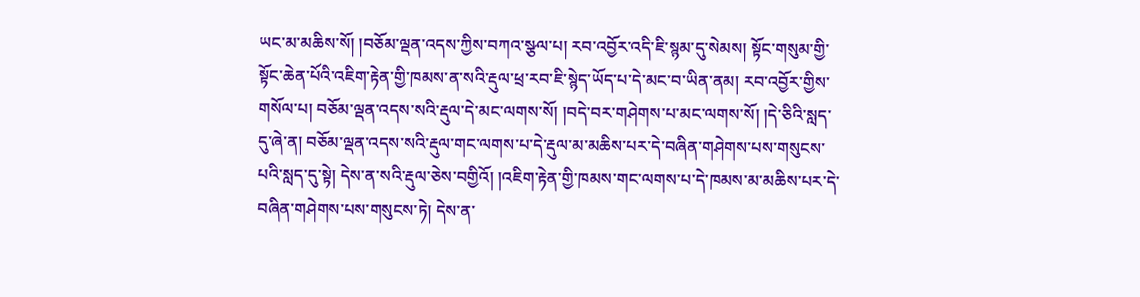ཡང་མ་མཆིས་སོ། །བཅོམ་ལྡན་འདས་ཀྱིས་བཀའ་སྩལ་པ། རབ་འབྱོར་འདི་ཇི་སྙམ་དུ་སེམས། སྟོང་གསུམ་གྱི་སྟོང་ཆེན་པོའི་འཇིག་རྟེན་གྱི་ཁམས་ན་སའི་རྡུལ་ཕྲ་རབ་ཇི་སྙེད་ཡོད་པ་དེ་མང་བ་ཡིན་ནམ། རབ་འབྱོར་གྱིས་གསོལ་པ། བཅོམ་ལྡན་འདས་སའི་རྡུལ་དེ་མང་ལགས་སོ། །བདེ་བར་གཤེགས་པ་མང་ལགས་སོ། །དེ་ཅིའི་སླད་དུ་ཞེ་ན། བཅོམ་ལྡན་འདས་སའི་རྡུལ་གང་ལགས་པ་དེ་རྡུལ་མ་མཆིས་པར་དེ་བཞིན་གཤེགས་པས་གསུངས་པའི་སླད་དུ་སྟེ། དེས་ན་སའི་རྡུལ་ཅེས་བགྱིའོ། །འཇིག་རྟེན་གྱི་ཁམས་གང་ལགས་པ་དེ་ཁམས་མ་མཆིས་པར་དེ་བཞིན་གཤེགས་པས་གསུངས་ཏེ། དེས་ན་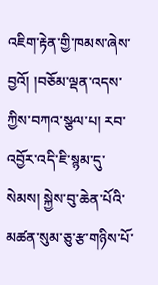འཇིག་རྟེན་གྱི་ཁམས་ཞེས་བྱའོ། །བཅོམ་ལྡན་འདས་ཀྱིས་བཀའ་སྩལ་པ། རབ་འབྱོར་འདི་ཇི་སྙམ་དུ་སེམས། སྐྱེས་བུ་ཆེན་པོའི་མཚན་སུམ་ཅུ་རྩ་གཉིས་པོ་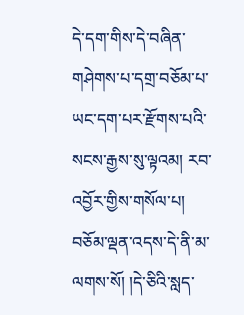དེ་དག་གིས་དེ་བཞིན་གཤེགས་པ་དགྲ་བཅོམ་པ་ཡང་དག་པར་རྫོགས་པའི་སངས་རྒྱས་སུ་ལྟའམ། རབ་འབྱོར་གྱིས་གསོལ་པ། བཅོམ་ལྡན་འདས་དེ་ནི་མ་ལགས་སོ། །དེ་ཅིའི་སླད་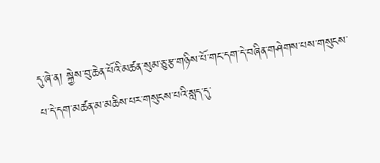དུ་ཞེ་ན། སྐྱེས་བུ་ཆེན་པོའི་མཚན་སུམ་ཅུ་རྩ་གཉིས་པོ་གང་དག་དེ་བཞིན་གཤེགས་པས་གསུངས་པ་དེ་དག་མཚན་མ་མཆིས་པར་གསུངས་པའི་སླད་དུ་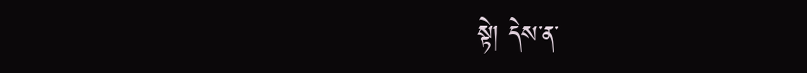སྟེ། དེས་ན་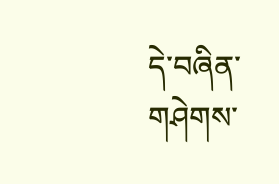དེ་བཞིན་གཤེགས་